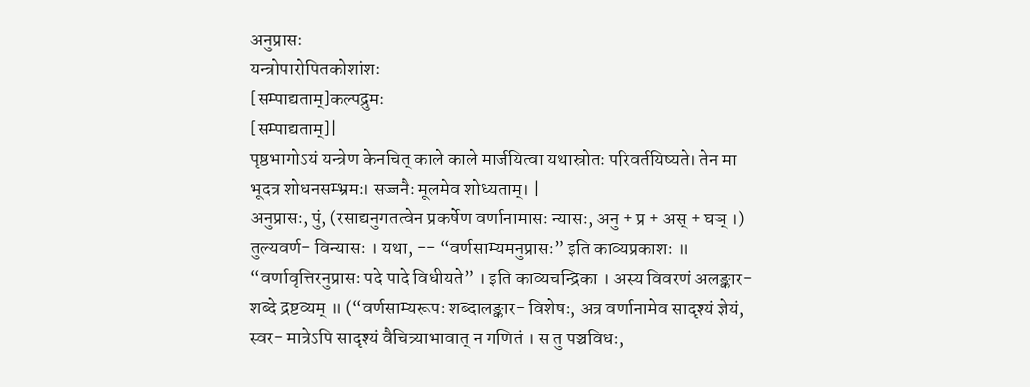अनुप्रासः
यन्त्रोपारोपितकोशांशः
[सम्पाद्यताम्]कल्पद्रुमः
[सम्पाद्यताम्]|
पृष्ठभागोऽयं यन्त्रेण केनचित् काले काले मार्जयित्वा यथास्रोतः परिवर्तयिष्यते। तेन मा भूदत्र शोधनसम्भ्रमः। सज्जनैः मूलमेव शोध्यताम्। |
अनुप्रासः, पुं, (रसाद्यनुगतत्वेन प्रकर्षेण वर्णानामासः न्यासः, अनु + प्र + अस् + घञ् ।) तुल्यवर्ण- विन्यासः । यथा, -- “वर्णसाम्यमनुप्रासः” इति काव्यप्रकाशः ॥ “वर्णावृत्तिरनुप्रासः पदे पादे विधीयते” । इति काव्यचन्द्रिका । अस्य विवरणं अलङ्कार- शब्दे द्रष्टव्यम् ॥ (“वर्णसाम्यरूपः शब्दालङ्कार- विशेषः, अत्र वर्णानामेव सादृश्यं ज्ञेयं, स्वर- मात्रेऽपि सादृश्यं वैचित्र्याभावात् न गणितं । स तु पञ्चविधः,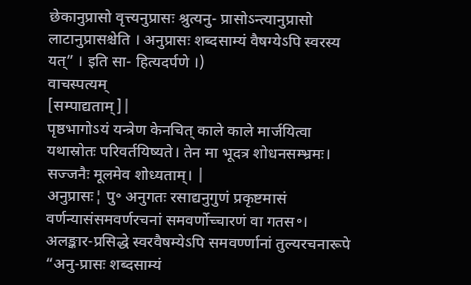छेकानुप्रासो वृत्त्यनुप्रासः श्रुत्यनु- प्रासोऽन्त्यानुप्रासो लाटानुप्रासश्चेति । अनुप्रासः शब्दसाम्यं वैषग्येऽपि स्वरस्य यत्” । इति सा- हित्यदर्पणे ।)
वाचस्पत्यम्
[सम्पाद्यताम्]|
पृष्ठभागोऽयं यन्त्रेण केनचित् काले काले मार्जयित्वा यथास्रोतः परिवर्तयिष्यते। तेन मा भूदत्र शोधनसम्भ्रमः। सज्जनैः मूलमेव शोध्यताम्। |
अनुप्रासः¦ पु॰ अनुगतः रसाद्यनुगुणं प्रकृष्टमासं वर्णन्यासंसमवर्णरचनां समवर्णोच्चारणं वा गतस॰। अलङ्कार-प्रसिद्धे स्वरवैषम्येऽपि समवर्ण्णानां तुल्यरचनारूपे
“अनु-प्रासः शब्दसाम्यं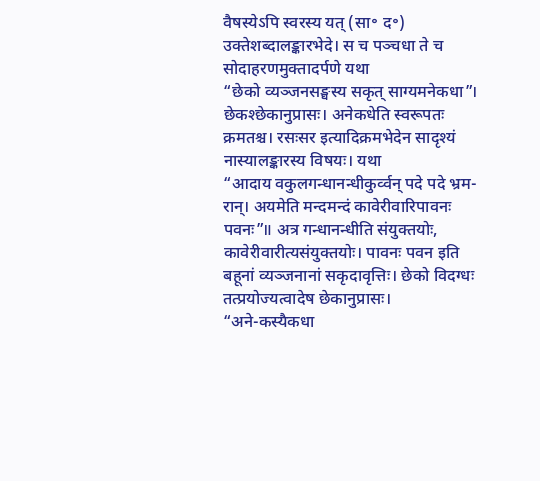वैषस्येऽपि स्वरस्य यत् (सा॰ द॰) उक्तेशब्दालङ्कारभेदे। स च पञ्चधा ते च सोदाहरणमुक्तादर्पणे यथा
“छेको व्यञ्जनसङ्घस्य सकृत् साग्यमनेकधा”। छेकश्छेकानुप्रासः। अनेकधेति स्वरूपतः क्रमतश्च। रसःसर इत्यादिक्रमभेदेन सादृश्यं नास्यालङ्कारस्य विषयः। यथा
“आदाय वकुलगन्धानन्धीकुर्व्वन् पदे पदे भ्रम-रान्। अयमेति मन्दमन्दं कावेरीवारिपावनः पवनः”॥ अत्र गन्धानन्धीति संयुक्तयोः, कावेरीवारीत्यसंयुक्तयोः। पावनः पवन इति बहूनां व्यञ्जनानां सकृदावृत्तिः। छेको विदग्धः तत्प्रयोज्यत्वादेष छेकानुप्रासः।
“अने-कस्यैकधा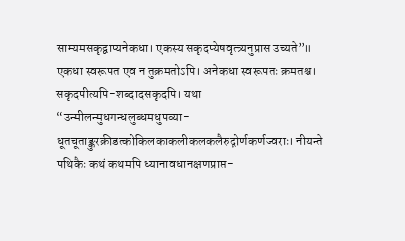साम्यमसकृद्वाप्यनेकधा। एकस्य सकृदप्येषवृत्त्र्यनुप्रास उच्यते”॥ एकधा स्वरूपत एव न तुक्रमतोऽपि। अनेकधा स्वरूपतः क्रमतश्च। सकृदपीत्यपि-शब्दादसकृदपि। यथा
“उन्मीलन्मुधगन्धलुब्धमधुपव्या-धूतचूताङ्कुरक्रीडत्कोकिलकाकलीकलकलैरुद्गोर्णकर्णज्वराः। नीयन्ते पथिकैः कथं कथमपि ध्यानावधानक्षणप्राप्त-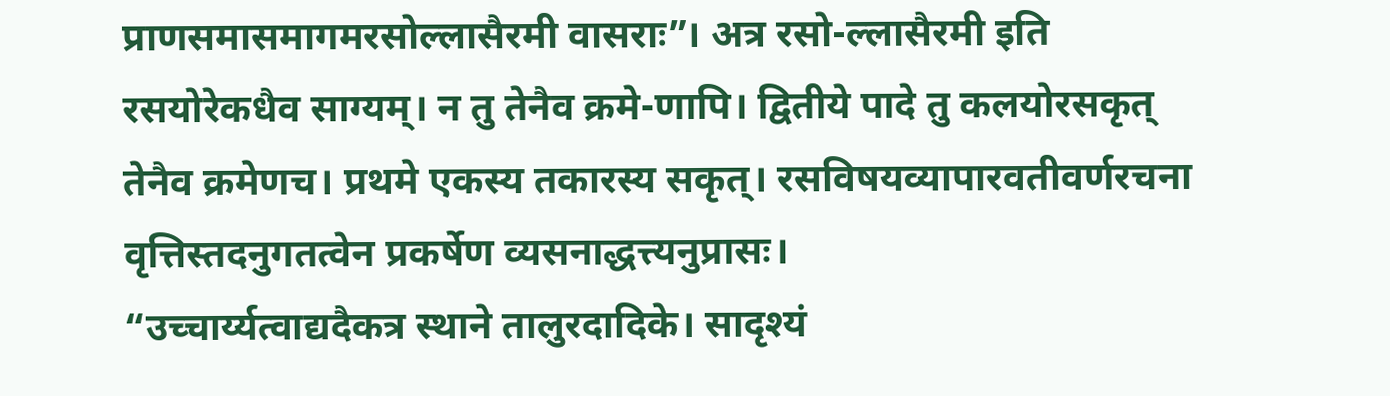प्राणसमासमागमरसोल्लासैरमी वासराः”। अत्र रसो-ल्लासैरमी इति रसयोरेकधैव साग्यम्। न तु तेनैव क्रमे-णापि। द्वितीये पादे तु कलयोरसकृत् तेनैव क्रमेणच। प्रथमे एकस्य तकारस्य सकृत्। रसविषयव्यापारवतीवर्णरचना वृत्तिस्तदनुगतत्वेन प्रकर्षेण व्यसनाद्धत्त्यनुप्रासः।
“उच्चार्य्यत्वाद्यदैकत्र स्थाने तालुरदादिके। सादृश्यं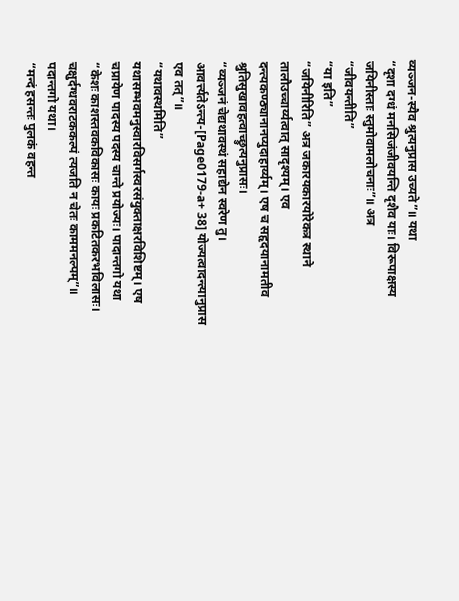व्यञ्जन-स्यैव श्रुत्यनुप्रास उच्यते”॥ यथा
“दृशा दग्धं मनसिजंजीवयन्ति दृशैव याः। विरूपाक्षस्य जयिनीस्ताः स्तुमोवामलोचनाः”॥ अत्र
“जीवयन्तीति”
“या इति”
“जयिनीरिति” अत्र जकारयकारयोरेकत्र स्थाने तालौउच्चार्य्यत्वात् सादृश्यम्। एव दन्त्यकण्ठ्यानानप्युदाहार्य्यम्। एष च सहृदयानामतीव श्रुतिसुखावहत्वाच्छ्रुत्यनुप्रासः।
“व्यञ्जनं चेद्यथावस्थं सहाद्येन स्वरेण तु। आवर्त्त्यतेऽन्त्य-[Page0179-a+ 38] योज्यत्वादन्त्यानुप्रास एव तत्”॥
“यथावस्थमिति” यथासम्भवमनुस्वारविसर्गस्वरसंयुक्ताक्षरविशिष्टम्। एष चप्रायेण पादस्य पदस्य चान्ते प्रयोज्यः। पादान्तगो यथा
“केशः काशस्तवकविकासः कायः प्रकटितकरभविलासः। चक्षुर्दग्धवराटककल्पं त्यजति न चेतः काममनल्पम्”॥ पदान्तगो यथा।
“मन्दं हसन्तः पुलकं वहन्त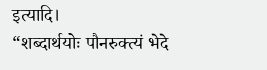इत्यादि।
“शब्दार्थयोः पौनरुक्त्यं भेदे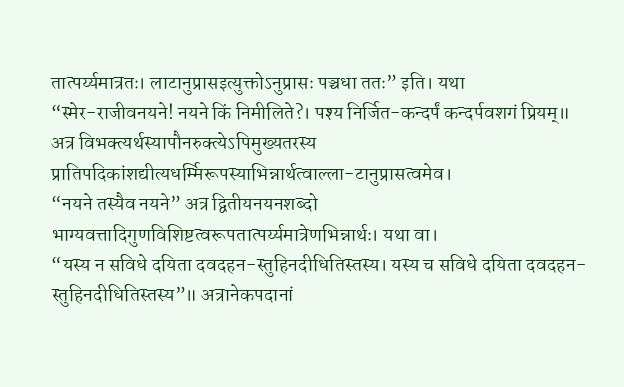तात्पर्य्यमात्रतः। लाटानुप्रासइत्युक्तोऽनुप्रासः पञ्चधा ततः” इति। यथा
“स्मेर-राजीवनयने! नयने किं निमीलिते?। पश्य निर्जित-कन्दर्पं कन्दर्पवशगं प्रियम्॥ अत्र विभक्त्यर्थस्यापौनरुक्त्येऽपिमुख्यतरस्य प्रातिपदिकांशद्यीत्यधर्म्मिरूपस्याभिन्नार्थत्वाल्ला-टानुप्रासत्वमेव।
“नयने तस्यैव नयने” अत्र द्वितीयनयनशब्दो भाग्यवत्तादिगुणविशिष्टत्वरूपतात्पर्य्यमात्रेणभिन्नार्थः। यथा वा।
“यस्य न सविधे दयिता दवदहन-स्तुहिनदीधितिस्तस्य। यस्य च सविधे दयिता दवदहन-स्तुहिनदीधितिस्तस्य”॥ अत्रानेकपदानां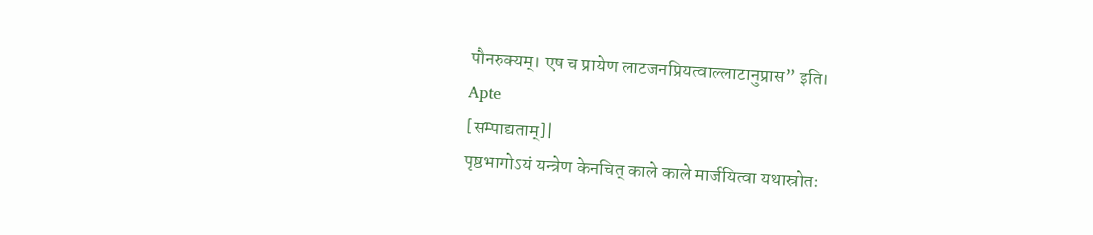पौनरुक्यम्। एष च प्रायेण लाटजनप्रियत्वाल्लाटानुप्रास” इति।
Apte
[सम्पाद्यताम्]|
पृष्ठभागोऽयं यन्त्रेण केनचित् काले काले मार्जयित्वा यथास्रोतः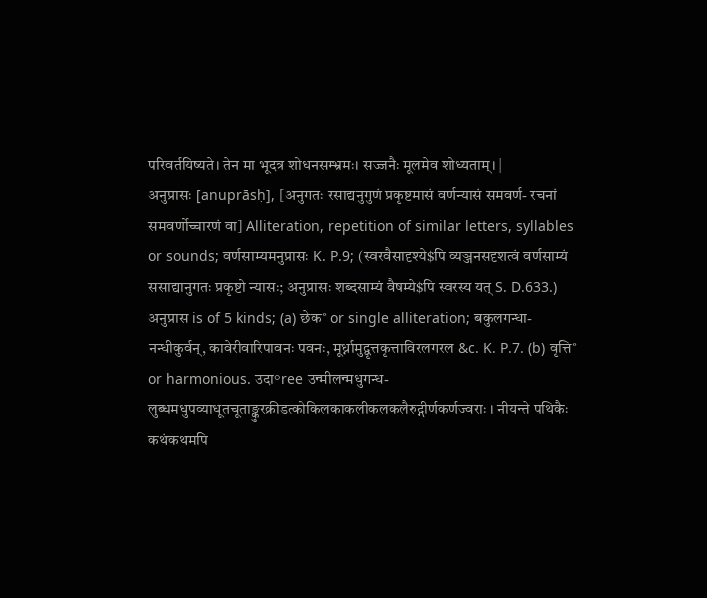परिवर्तयिष्यते। तेन मा भूदत्र शोधनसम्भ्रमः। सज्जनैः मूलमेव शोध्यताम्। |
अनुप्रासः [anuprāsḥ], [अनुगतः रसाद्यनुगुणं प्रकृष्टमासं वर्णन्यासं समवर्ण- रचनां समवर्णोच्चारणं वा] Alliteration, repetition of similar letters, syllables or sounds; वर्णसाम्यमनुप्रासः K. P.9; (स्वरवैसादृश्ये$पि व्यञ्जनसदृशत्वं वर्णसाम्यं ससाद्यानुगतः प्रकृष्टो न्यासः; अनुप्रासः शब्दसाम्यं वैषम्ये$पि स्वरस्य यत् S. D.633.) अनुप्रास is of 5 kinds; (a) छेक˚ or single alliteration; बकुलगन्धा- नन्धीकुर्वन्, कावेरीवारिपावनः पवनः, मूर्ध्नामुद्वृत्तकृत्ताविरलगरल &c. K. P.7. (b) वृत्ति˚ or harmonious. उदा°ree उन्मीलन्मधुगन्ध- लुब्धमधुपव्याधूतचूताङ्कुरक्रीडत्कोकिलकाकलीकलकलैरुद्गीर्णकर्णज्वराः । नीयन्ते पथिकैः कथंकथमपि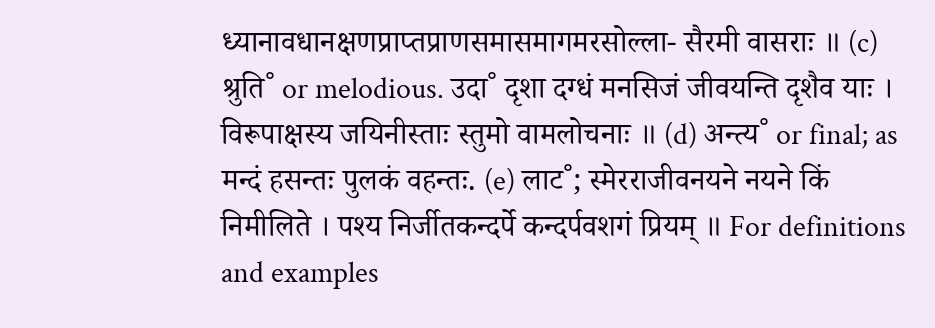ध्यानावधानक्षणप्राप्तप्राणसमासमागमरसोल्ला- सैरमी वासराः ॥ (c) श्रुति˚ or melodious. उदा˚ दृशा दग्धं मनसिजं जीवयन्ति दृशैव याः । विरूपाक्षस्य जयिनीस्ताः स्तुमो वामलोचनाः ॥ (d) अन्त्य˚ or final; as मन्दं हसन्तः पुलकं वहन्तः. (e) लाट˚; स्मेरराजीवनयने नयने किं निमीलिते । पश्य निर्जीतकन्दर्पे कन्दर्पवशगं प्रियम् ॥ For definitions and examples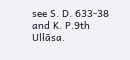see S. D. 633-38 and K. P.9th Ullāsa.